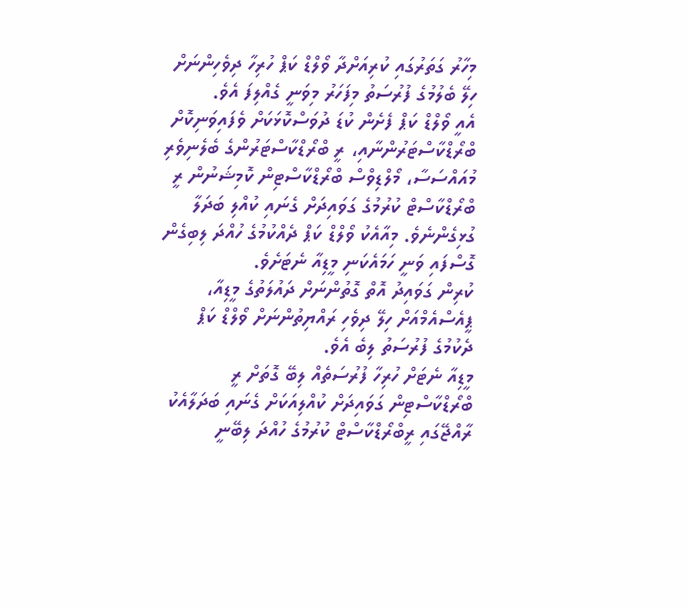މިހާރު ގަތަރުގައި ކުރިއަށްދާ ވޯލްޑް ކަޕް ހުރިހާ ދިވެހިންނަށް ހިލޭ ބެލުމުގެ ފުރުސަތު މިފަހަރު މިވަނީ ގެއްލިފަ އެވެ.
އެއީ ވޯލްޑް ކަޕް ފެށެން ކުޑަ ދުވަސްކޮޅަކަށް ވެފައިވަނިކޮށް ބްރޯޑްކާސްޓަރުންނާއި، ރީ ބްރޯޑްކާސްޓަރުންގެ ބެލެނިވެރި މުއައްސަސާ، މޯލްޑިވްސް ބްރޯޑްކާސްޓިން ކޮމިޝަނުން ރީ ބްރޯޑްކާސްޓް ކުރުމުގެ ގަވައިދަށް ގެނައި ކުއްލި ބަދަލާ ގުޅިގެންނެވެ. މިއާއެކު ވޯލްޑް ކަޕް ދެއްކުމުގެ ހުއްދަ ލިބިގެން ގޮސްފައި ވަނީ ހަމައެކަނި މީޑިއާ ނެޓަށެވެ.
ކުރިން ގަވައިދު އޮތް ގޮތުންނަށް ދައުލަތުގެ މީޑިއާ، ޕީއެސްއެމްއަށް ހިލޭ ދިވެހި ރައްޔިތުންނަށް ވޯލްޑް ކަޕް ދެކުމުގެ ފުރުސަތު ލިބެ އެވެ.
މީޑިއާ ނެޓަށް ހުރިހާ ފުރުސަތެއް ލިބޭ ގޮތަށް ރީ ބްރޯޑްކާސްޓިން ގަވައިދަށް ކުއްލިއަކަށް ގެނައި ބަދަލާއެކު ރާއްޖޭގައި ރީބްރޯޑްކާސްޓް ކުރުމުގެ ހުއްދަ ލިބޭނީ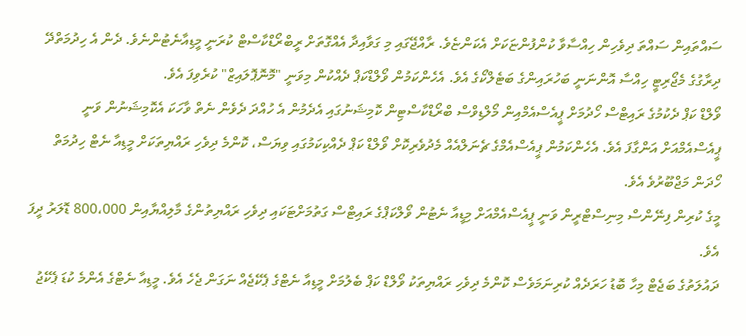ސައްތައިން ސައްތަ ދިވެހިން ހިއްސާވާ ކުންފުންޏަކަށް އެކަންޏެވެ. ރާއްޖޭގައި މި ގަވާއިދާ އެއްގޮތަށް ރީބްރޯޑްކާސްޓް ކުރަނީ މީޑިއާނެޓުންނެވެ. ދެން އެ ހިދުމަތްދޭ ދިރާގުގެ މެޖޯރިޓީ ހިއްސާ އޮންނަނީ ބަހުރައިންގެ ބަޓެލްކޯގެ އެވެ. އެހެންކަމުން ވޯލްޑްކަޕް ދެއްކުން މިވަނީ "މޮނޮޕޮލައިޒް" ކުރެވިފަ އެވެ.
ވޯލްޑް ކަޕް ދެކުމުގެ ރައިޓްސް ހޯދުމަށް ޕީއެސްއެމްއިން މޯލްޑިވްސް ބްރޯޑްކާސްޓިން ކޮމިޝަނުގައި އެދެމުން އެ ހުއްދަ ދެވެން ނެތް ވާހަކަ އެކޮމިޝަނުން ވަނީ ޕީއެސްއެމްއަށް އަންގާފަ އެވެ. އެހެންކަމުން ޕީއެސްއެމްގެ ޗެނަލްއެއް މެދުވެރިކޮށް ވޯލްޑް ކަޕް ދެއްކިކަމުގައި ވިޔަސް، ކޮންމެ ދިވެހި ރައްޔިތަކަށް މީޑިއާ ނެޓް ހިދުމަތް ހޯދަން މަޖްބޫރުވެ އެވެ.
މީގެ ކުރިން ފިނޭންސް މިނިސްޓްރީން ވަނީ ޕީއެސްއެމްއަށް މިޑީއާ ނެޓުން ވޯލްކަޕްގެ ރައިޓްސް ގަތުމަށްޓަކައި ދިވެހި ރައްޔިތުންގެ މާލިއްޔާއިން 800،000 ޑޮލަރު ދީފަ އެވެ.
ދައުލަތުގެ ބަޖެޓް މިހާ ބޮޑު ހަރަދެއް ކުރިނަމަވެސް ކޮންމެ ދިވެހި ރައްޔިތަކު ވޯލްޑް ކަޕް ބެލުމަށް މީޑިއާ ނެޓްގެ ޕެކޭޖެއް ނަގަން ޖެހެ އެވެ. މީޑިއާ ނެޓްގެ އެންމެ ކުޑަ ޕެކޭޖު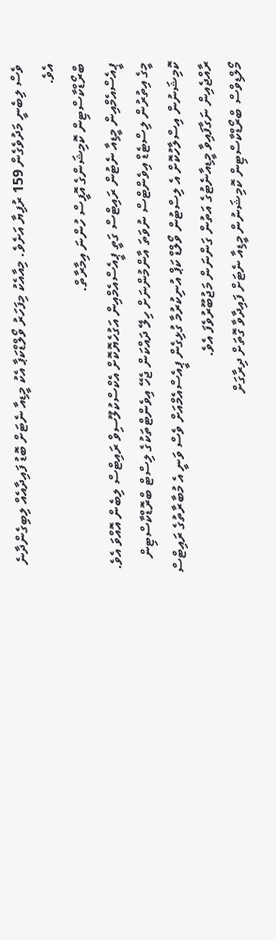ވެސް ލިބެނީ މަދުވެގެން 159 ރުފިޔާ އަށެވެ. މިއާއެކު މިފަހަރު ވޯލްޑްކަޕާ އެކު މީޑިއާ ނެޓަށް ބޮޑު ފައިދާއެއް ލިބިގެންދާނެ އެވެ.
ބްރޯޑްކާސްޓިން ކޮމިޝަންގެ އޮފީސް ހުންނަ އިމާރާތް.
ޕީއެސްއެމްއިން މީޑިއާ ނެޓުން ރައިޓްސް ގަތީ ޕީއެސްއެމްއިން އަގުހެޔޮކޮށް އެކްސްކުލޫސިވް ރައިޓްސް ލިބެން އޮއްވަ އެވެ. މީގެ އިތުރުން ލިސްޓެޑް އިވެންޓްސް ނުވަތަ އާންމުންނަށް ހިލޭ ދައްކަން ޖެހޭ އިވެންޓްތަކުގެ ލިސްޓް ބްރޮޑްކާސްޓިން ކޮމިޝަނުން އިސްލާހުކޮށް އެ ލިސްޓުން ވޯލްޑް ކަޕް އުނިކުރުމާ ގުޅިގެން ޕީއެސްއެމްއަށް ވެސް ވަނީ އެ މުބާރާތުގެ ރައިޓްސް ރާއްޖެއިން ނަގާފައިވާ މީޑިއާނެޓުގެ އަތުން ގަންނަން މަޖުބޫރުވެފަ އެވެ.
މޯލްޑިވްސް ބްރޯޑްކާސްޓިން ކޮމިޝަނުން މީޑިއާ ނެޓަށް ފައިދާވާ ގޮތަށް ދިރާގަށް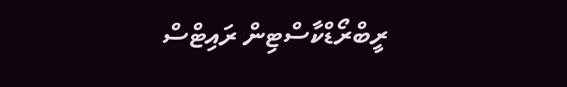ރީބްރޯޑްކާސްޓިން ރައިޓްސް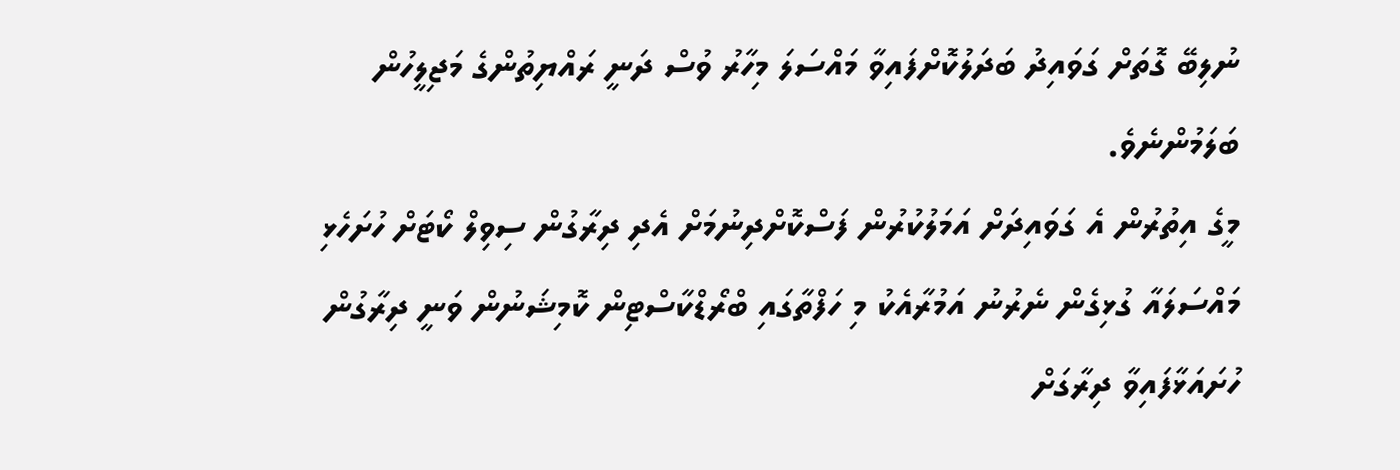ނުލިބޭ ގޮތަށް ގަވައިދު ބަދަލުކޮށްފައިވާ މައްސަލަ މިހާރު ވުސް ދަނީ ރައްޔިތުންގެ މަޖިލީހުން ބަލަމުންނެވެ.
މީގެ އިތުރުން އެ ގަވައިދަށް އަމަލުކުރުން ފަސްކޮށްދިނުމަށް އެދި ދިރާގުން ސިވިލް ކޯޓަށް ހުށަހެޅި މައްސަލައާ ގުޅިގެން ނެރުނު އަމުރާއެކު މި ހަފްތާގައި ބްރޯޑްކާސްޓިން ކޮމިޝަނުން ވަނީ ދިރާގުން ހުށައަޅާފައިވާ ދިރާގަށް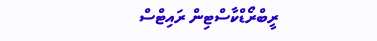ރީބްރޯޑްކާސްޓިން ރައިޓްސް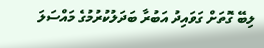ލިބޭ ގޮތަށް ގަވައިދު އަބުރާ ބަދަލުކުރުމުގެ މައްސަލަ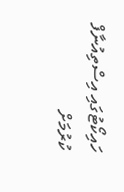ހައިކޯޓުގައި އިސްތިއުނާފް ކުރުމަށް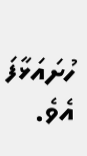ހުށައަޅާފަ އެވެ.